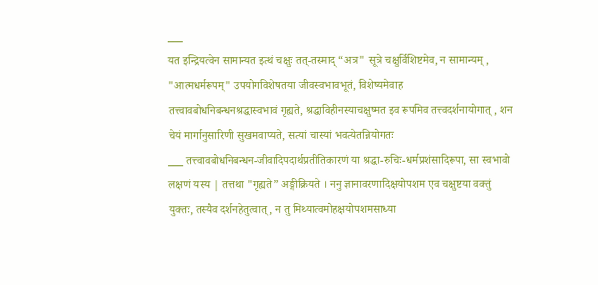___
यत इन्द्रियत्वेन सामान्यत इत्थं चक्षुः तत्-तस्माद् “अत्र" सूत्रे चक्षुर्विशिष्टमेव, न सामान्यम् , "आत्मधर्मरूपम्" उपयोगविशेषतया जीवस्वभावभूतं, विशेष्यमेवाह
तत्त्वावबोधनिबन्धनश्रद्धास्वभावं गृह्यते, श्रद्धाविहीनस्याचक्षुष्मत इव रूपमिव तत्त्वदर्शनायोगात् , शन चेयं मार्गानुसारिणी सुखमवाप्यते, सत्यां चास्यां भवत्येतन्नियोगतः
___ तत्त्वावबोधनिबन्धन-जीवादिपदार्थप्रतीतिकारणं या श्रद्धा-रुचिः-धर्मप्रशंसादिरूपा, सा स्वभावो लक्षणं यस्य | तत्तथा "गृह्यते” अङ्गीक्रियते । ननु ज्ञानावरणादिक्षयोपशम एव चक्षुष्टया वक्तुं युक्तः, तस्यैव दर्शनहेतुत्वात् , न तु मिथ्यात्वमोहक्षयोपशमसाध्या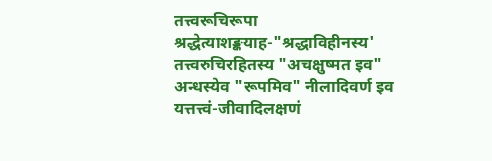तत्त्वरूचिरूपा श्रद्धेत्याशङ्कयाह-"श्रद्धाविहीनस्य' तत्त्वरुचिरहितस्य "अचक्षुष्मत इव" अन्धस्येव "रूपमिव" नीलादिवर्ण इव यत्तत्त्वं-जीवादिलक्षणं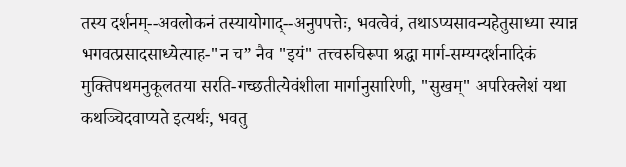तस्य दर्शनम्--अवलोकनं तस्यायोगाद्--अनुपपत्तेः, भवत्वेवं, तथाऽप्यसावन्यहेतुसाध्या स्यान्न भगवत्प्रसादसाध्येत्याह-"न च” नैव "इयं" तत्त्वरुचिरूपा श्रद्धा मार्ग-सम्यग्दर्शनादिकं मुक्तिपथमनुकूलतया सरति-गच्छतीत्येवंशीला मार्गानुसारिणी, "सुखम्" अपरिक्लेशं यथा कथञ्चिदवाप्यते इत्यर्थः, भवतु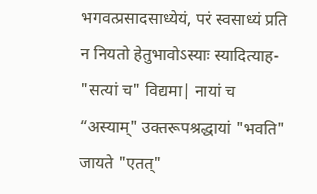भगवत्प्रसादसाध्येयं, परं स्वसाध्यं प्रति न नियतो हेतुभावोऽस्याः स्यादित्याह- "सत्यां च" विद्यमा| नायां च “अस्याम्" उक्तरूपश्रद्धायां "भवति" जायते "एतत्"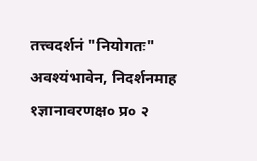तत्त्वदर्शनं "नियोगतः" अवश्यंभावेन, निदर्शनमाह
१ज्ञानावरणक्ष० प्र० २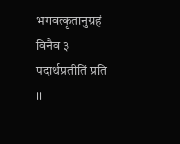भगवत्कृतानुग्रहं विनैव ३ पदार्थप्रतीतिं प्रति ।।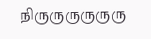நிருருருருருரு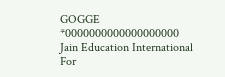GOGGE
*0000000000000000000
Jain Education International
For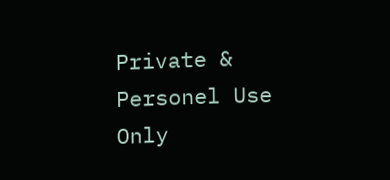Private & Personel Use Only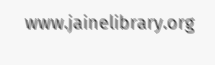www.jainelibrary.org